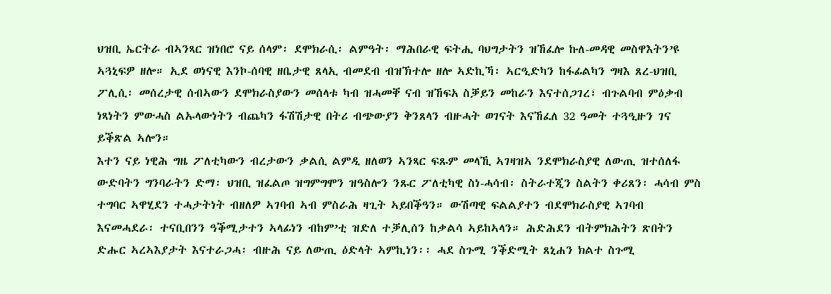ህዝቢ ኤርትራ ብኣንጻር ዝነበሮ ናይ ሰላም፡ ደሞክራሲ፡ ልምዓት፡ ማሕበራዊ ፍትሒ ባህግታትን ዝኸፈሎ ኩለ-መዳዊ መስዋእትን’ዩ ኣጓኒፍዎ ዘሎ። ኢደ ወነናዊ እንኮ-ሰባዊ ዘቤታዊ ጸላኢ ብመደብ ብዝኽተሎ ዘሎ ኣድኪኻ፡ ኣርዒድካን ከፋፊልካን ግዛእ ጸረ-ህዝቢ ፖሊሲ፡ መሰረታዊ ሰብኣውን ደሞክራስያውን መሰላቱ ካብ ዝሓመቐ ናብ ዝኸፍአ ስቓይን መከራን እናተሰጋገረ፣ ብጉልባብ ምዕቃብ ነጻነትን ምውሓስ ልኡላውነትን ብጨካን ፋሽሽታዊ በትሪ ብጭውያን ቅንጸላን ብዙሓት ወገናት እናኸፈለ 32 ዓመት ተጓዒዙን ገና ይቕጽል ኣሎን።
እተን ናይ ነዊሕ ግዜ ፖለቲካውን ብረታውን ቃልሲ ልምዲ ዘለወን ኣንጻር ፍጹም መላኺ ኣገዛዝኣ ንደሞክራስያዊ ለውጢ ዝተሰለፋ ውድባትን ግንባራትን ድማ፡ ህዝቢ ዝፈልጦ ዝግምግሞን ዝዓስሎን ንጹር ፖለቲካዊ ስነ-ሓሳብ፡ ስትራተጂን ስልትን ቀሪጸን፡ ሓሳብ ምስ ተግባር ኣዋሂደን ተሓታትነት ብዘለዎ ኣገባብ ኣብ ምስራሕ ዛጊት ኣይበቕዓን። ውሽጣዊ ፍልልያተን ብደሞክራስያዊ ኣገባብ እናመሓደራ፡ ተናቢበንን ዓቕሚታተን ኣላፊነን ብከም’ቲ ዝድለ ተቓሊሰን ከቃልሳ ኣይከኣላን። ሕድሕደን ብትምክሕትን ጽበትን ድሑር ኣረኣእያታት እናተራጋሓ፡ ብዙሕ ናይ ለውጢ ዕድላት ኣምኪነን፡፡ ሓደ ስጉሚ ንቕድሚት ጸኒሐን ክልተ ስጉሚ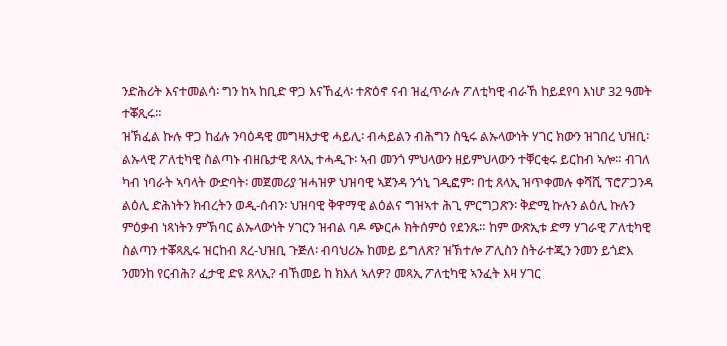ንድሕሪት እናተመልሳ፡ ግን ከኣ ከቢድ ዋጋ እናኸፈላ፡ ተጽዕኖ ናብ ዝፈጥራሉ ፖለቲካዊ ብራኸ ከይደየባ እነሆ 32 ዓመት ተቖጺሩ።
ዝኽፈል ኩሉ ዋጋ ከፊሉ ንባዕዳዊ መግዛእታዊ ሓይሊ፡ ብሓይልን ብሕግን ስዒሩ ልኡላውነት ሃገር ክውን ዝገበረ ህዝቢ፡ ልኡላዊ ፖለቲካዊ ስልጣኑ ብዘቤታዊ ጸላኢ ተሓዲጉ፡ ኣብ መንጎ ምህላውን ዘይምህላውን ተቐርቂሩ ይርከብ ኣሎ። ብገለ ካብ ነባራት ኣባላት ውድባት፡ መጀመሪያ ዝሓዝዎ ህዝባዊ ኣጀንዳ ንጎኒ ገዲፎም፡ በቲ ጸላኢ ዝጥቀመሉ ቀሻሺ ፕሮፖጋንዳ ልዕሊ ድሕነትን ክብረትን ወዲ-ሰብን፡ ህዝባዊ ቅዋማዊ ልዕልና ግዝኣተ ሕጊ ምርግጋጽን፡ ቅድሚ ኩሉን ልዕሊ ኩሉን ምዕቃብ ነጻነትን ምኽባር ልኡላውነት ሃገርን ዝብል ባዶ ጭርሖ ክትሰምዕ የደንጹ። ከም ውጽኢቱ ድማ ሃገራዊ ፖለቲካዊ ስልጣን ተቖጻጺሩ ዝርከብ ጸረ-ህዝቢ ጉጅለ፡ ብባህሪኡ ከመይ ይግለጽ? ዝኽተሎ ፖሊስን ስትራተጂን ንመን ይጎድእ ንመንከ የርብሕ? ፈታዊ ድዩ ጸላኢ? ብኸመይ ከ ክእለ ኣለዎ? መጻኢ ፖለቲካዊ ኣንፈት እዛ ሃገር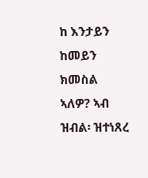ከ እንታይን ከመይን ክመስል ኣለዎ? ኣብ ዝብል፡ ዝተነጸረ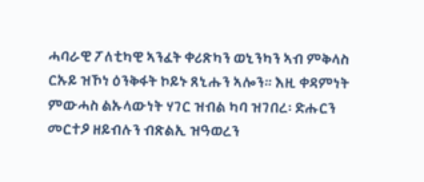ሓባራዊ ፖለቲካዊ ኣንፈት ቀሪጽካን ወኒንካን ኣብ ምቅላስ ርኡይ ዝኾነ ዕንቅፋት ኮይኑ ጸኒሑን ኣሎን። እዚ ቀዳምነት ምውሓስ ልኡላውነት ሃገር ዝብል ካባ ዝገበረ፡ ድሑርን መርተዖ ዘይብሉን ብጽልኢ ዝዓወረን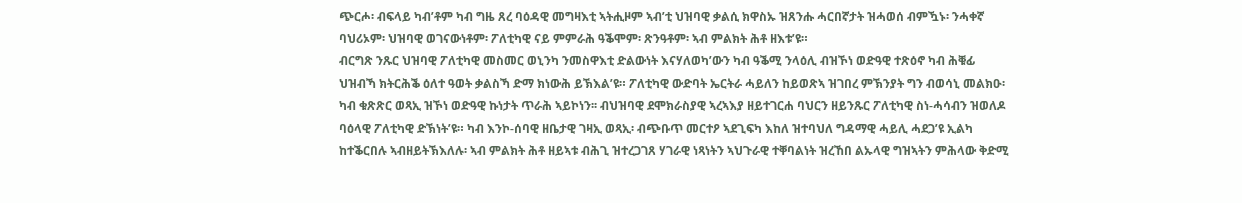ጭርሖ፡ ብፍላይ ካብ’ቶም ካብ ግዜ ጸረ ባዕዳዊ መግዛእቲ ኣትሒዞም ኣብ’ቲ ህዝባዊ ቃልሲ ክዋስኡ ዝጸንሑ ሓርበኛታት ዝሓወሰ ብምዃኑ፡ ንሓቀኛ ባህሪኦም፡ ህዝባዊ ወገናውነቶም፡ ፖለቲካዊ ናይ ምምራሕ ዓቕሞም፡ ጽንዓቶም፡ ኣብ ምልክት ሕቶ ዘእቱ’ዩ።
ብርግጽ ንጹር ህዝባዊ ፖለቲካዊ መስመር ወኒንካ ንመስዋእቲ ድልውነት እናሃለወካ’ውን ካብ ዓቕሚ ንላዕሊ ብዝኾነ ወድዓዊ ተጽዕኖ ካብ ሕቑፊ ህዝብኻ ክትርሕቕ ዕለተ ዓወት ቃልስኻ ድማ ክነውሕ ይኽእል’ዩ። ፖለቲካዊ ውድባት ኤርትራ ሓይለን ከይወጽኣ ዝገበረ ምኽንያት ግን ብወሳኒ መልክዑ፡ ካብ ቁጽጽር ወጻኢ ዝኾነ ወድዓዊ ኩነታት ጥራሕ ኣይኮነን፡፡ ብህዝባዊ ደሞክራስያዊ ኣረኣእያ ዘይተገርሐ ባህርን ዘይንጹር ፖለቲካዊ ስነ-ሓሳብን ዝወለዶ ባዕላዊ ፖለቲካዊ ድኽነት’ዩ። ካብ እንኮ-ሰባዊ ዘቤታዊ ገዛኢ ወጻኢ፡ ብጭቡጥ መርተዖ ኣደጊፍካ እከለ ዝተባህለ ግዳማዊ ሓይሊ ሓደጋ’ዩ ኢልካ ከተቕርበሉ ኣብዘይትኽእለሉ፡ ኣብ ምልክት ሕቶ ዘይኣቱ ብሕጊ ዝተረጋገጸ ሃገራዊ ነጻነትን ኣህጉራዊ ተቐባልነት ዝረኸበ ልኡላዊ ግዝኣትን ምሕላው ቅድሚ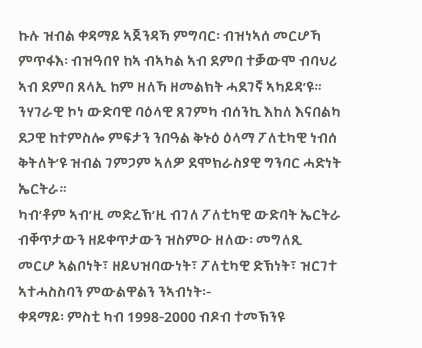ኩሉ ዝብል ቀዳማይ ኣጀንዳኻ ምግባር፡ ብዝነኣሰ መርሆኻ ምጥፋእ፡ ብዝዓበየ ከኣ ብኣካል ኣብ ደምበ ተቓውሞ ብባህሪ ኣብ ደምበ ጸላኢ ከም ዘለኻ ዘመልክት ሓደገኛ ኣካይዳ’ዩ። ንሃገራዊ ኮነ ውድባዊ ባዕላዊ ጸገምካ ብሰንኪ እከለ እናበልካ ደጋዊ ከተምስሎ ምፍታን ንበዓል ቅኑዕ ዕላማ ፖለቲካዊ ነብሰ ቅትለት’ዩ ዝብል ገምጋም ኣለዎ ደሞክራስያዊ ግንባር ሓድነት ኤርትራ።
ካብ’ቶም ኣብ’ዚ መድረኽ’ዚ ብገለ ፖለቲካዊ ውድባት ኤርትራ ብቐጥታውን ዘይቀጥታውን ዝስምዑ ዘለው፡ መግለጺ መርሆ ኣልቦነት፣ ዘይህዝባውነት፣ ፖለቲካዊ ድኽነት፣ ዝርገተ ኣተሓስስባን ምውልዋልን ንኣብነት፡-
ቀዳማይ፡ ምስቲ ካብ 1998-2000 ብዶብ ተመኽንዩ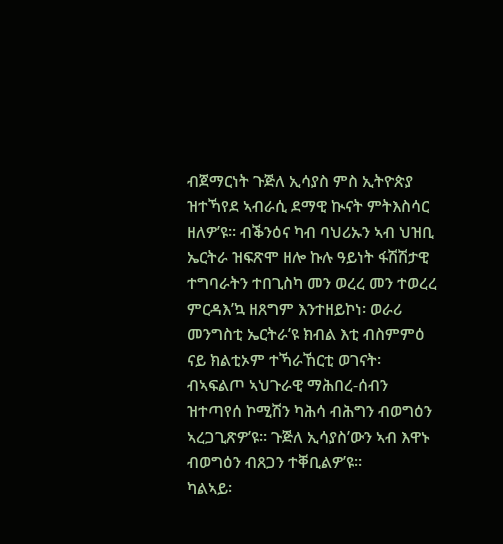ብጀማርነት ጉጅለ ኢሳያስ ምስ ኢትዮጵያ ዝተኻየደ ኣብራሲ ደማዊ ኲናት ምትእስሳር ዘለዎ’ዩ፡፡ ብቕንዕና ካብ ባህሪኡን ኣብ ህዝቢ ኤርትራ ዝፍጽሞ ዘሎ ኩሉ ዓይነት ፋሽሽታዊ ተግባራትን ተበጊስካ መን ወረረ መን ተወረረ ምርዳእ’ኳ ዘጸግም እንተዘይኮነ፡ ወራሪ መንግስቲ ኤርትራ’ዩ ክብል እቲ ብስምምዕ ናይ ክልቲኦም ተኻራኸርቲ ወገናት፡ ብኣፍልጦ ኣህጉራዊ ማሕበረ-ሰብን ዝተጣየሰ ኮሚሽን ካሕሳ ብሕግን ብወግዕን ኣረጋጊጽዎ’ዩ። ጉጅለ ኢሳያስ’ውን ኣብ እዋኑ ብወግዕን ብጸጋን ተቐቢልዎ’ዩ።
ካልኣይ፡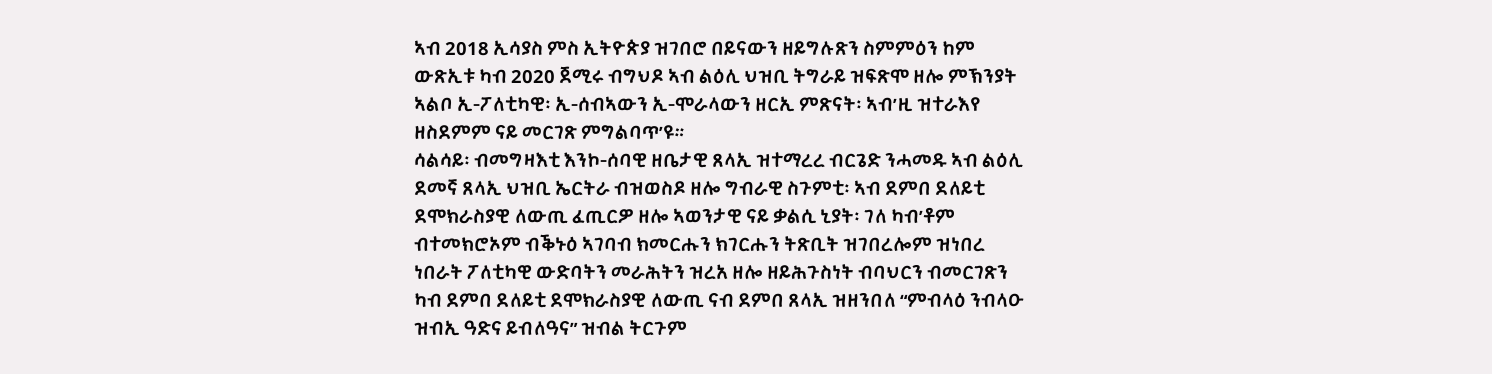ኣብ 2018 ኢሳያስ ምስ ኢትዮጵያ ዝገበሮ በይናውን ዘይግሉጽን ስምምዕን ከም ውጽኢቱ ካብ 2020 ጀሚሩ ብግህዶ ኣብ ልዕሊ ህዝቢ ትግራይ ዝፍጽሞ ዘሎ ምኽንያት ኣልቦ ኢ-ፖለቲካዊ፡ ኢ-ሰብኣውን ኢ-ሞራላውን ዘርኢ ምጽናት፡ ኣብ’ዚ ዝተራእየ ዘስደምም ናይ መርገጽ ምግልባጥ’ዩ።
ሳልሳይ፡ ብመግዛእቲ እንኮ-ሰባዊ ዘቤታዊ ጸላኢ ዝተማረረ ብርጌድ ንሓመዱ ኣብ ልዕሊ ደመኛ ጸላኢ ህዝቢ ኤርትራ ብዝወስዶ ዘሎ ግብራዊ ስጉምቲ፡ ኣብ ደምበ ደለይቲ ደሞክራስያዊ ለውጢ ፈጢርዎ ዘሎ ኣወንታዊ ናይ ቃልሲ ኒያት፡ ገለ ካብ’ቶም ብተመክሮኦም ብቕኑዕ ኣገባብ ክመርሑን ክገርሑን ትጽቢት ዝገበረሎም ዝነበረ ነበራት ፖለቲካዊ ውድባትን መራሕትን ዝረአ ዘሎ ዘይሕጉስነት ብባህርን ብመርገጽን ካብ ደምበ ደለይቲ ደሞክራስያዊ ለውጢ ናብ ደምበ ጸላኢ ዝዘንበለ “ምብላዕ ንብላዑ ዝብኢ ዓድና ይብለዓና” ዝብል ትርጉም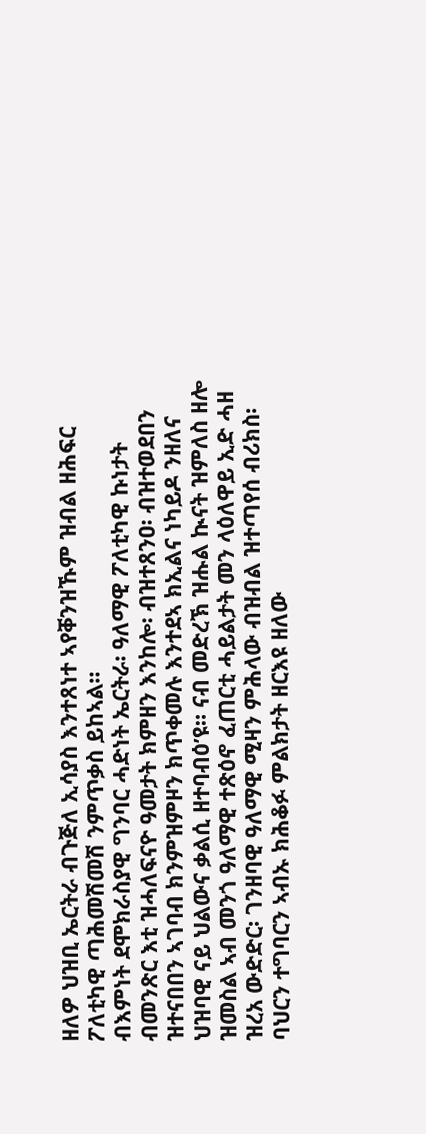ዘለዎ ህዝቢ ኤርትራ ብጉጅለ ኢሳያስ እንተጸነተ ኣየቐንዝኹም ዝብል ዘሕፍር ፖለቲካዊ ጣሕመሽመሽ ንምጥቃስ ይከኣል።
ብእምነት ደሞክራስያዊ ግንባር ሓድነት ኤርትራ፡ ዓለማዊ ፖለቲካዊ ኩነታት ብመንጽር እቲ ዝሓለፍናዮ ዓመታት ክምዘን እንከሎ፡ ብዝተጸንዐ፡ ብዝተወደበን ዝተናበበን ኣገባብ ክንምዝምዞን ክጥቀመሉ እንተደኣ ክኢልና ነካይዶ ንዘለና ህዝባዊ ናይ ህልውና ቃልሲ ዘተባብዕ’ዩ። ናብ መድረኽ ዝሑል ኲናት ዝምለስ ዘሎ ዝመስል ኣብ መንጎ ዓለማዊ ተጽዕኖ ፈጠርቲ ሓይልታት መን ላዕለዋይ ኢድ ሓዘ ዝረአ ውድድር፡ ገንዘባዊ ዓለማዊ ሚዛን ምሕላው ብዝብል ዝተጣየሰ ብሪክስ፡ ባህርን ተግባርን ኣብኡ ክሕቆፉ ምልክታት ዘርእዩ ዘለው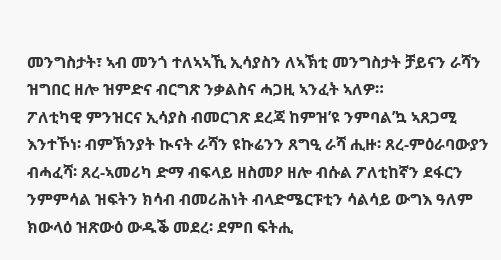መንግስታት፣ ኣብ መንጎ ተለኣኣኺ ኢሳያስን ለኣኽቲ መንግስታት ቻይናን ራሻን ዝግበር ዘሎ ዝምድና ብርግጽ ንቃልስና ሓጋዚ ኣንፈት ኣለዎ።
ፖለቲካዊ ምንዝርና ኢሳያስ ብመርገጽ ደረጃ ከምዝ’ዩ ንምባል’ኳ ኣጸጋሚ እንተኾነ፡ ብምኽንያት ኲናት ራሻን ዩኩሬንን ጸግዒ ራሻ ሒዙ፡ ጸረ-ምዕራባውያን ብሓፈሻ፡ ጸረ-ኣመሪካ ድማ ብፍላይ ዘስመዖ ዘሎ ብሱል ፖለቲከኛን ደፋርን ንምምሳል ዝፍትን ክሳብ ብመሪሕነት ብላድሜርፑቲን ሳልሳይ ውግእ ዓለም ክውላዕ ዝጽውዕ ውዱቕ መደረ፡ ደምበ ፍትሒ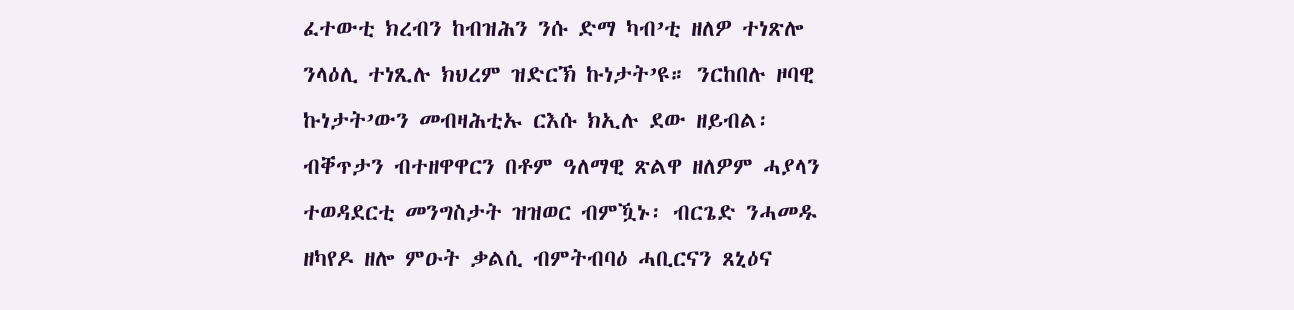ፈተውቲ ክረብን ከብዝሕን ንሱ ድማ ካብ’ቲ ዘለዎ ተነጽሎ ንላዕሊ ተነጺሉ ክህረም ዝድርኽ ኩነታት’ዩ። ንርከበሉ ዞባዊ ኩነታት’ውን መብዛሕቲኡ ርእሱ ክኢሉ ደው ዘይብል፡ ብቐጥታን ብተዘዋዋርን በቶም ዓለማዊ ጽልዋ ዘለዎም ሓያላን ተወዳደርቲ መንግስታት ዝዝወር ብምዃኑ፡ ብርጌድ ንሓመዱ ዘካየዶ ዘሎ ምዑት ቃልሲ ብምትብባዕ ሓቢርናን ጸኒዕና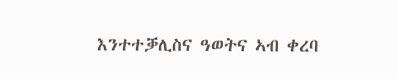እንተተቓሊስና ዓወትና ኣብ ቀረባ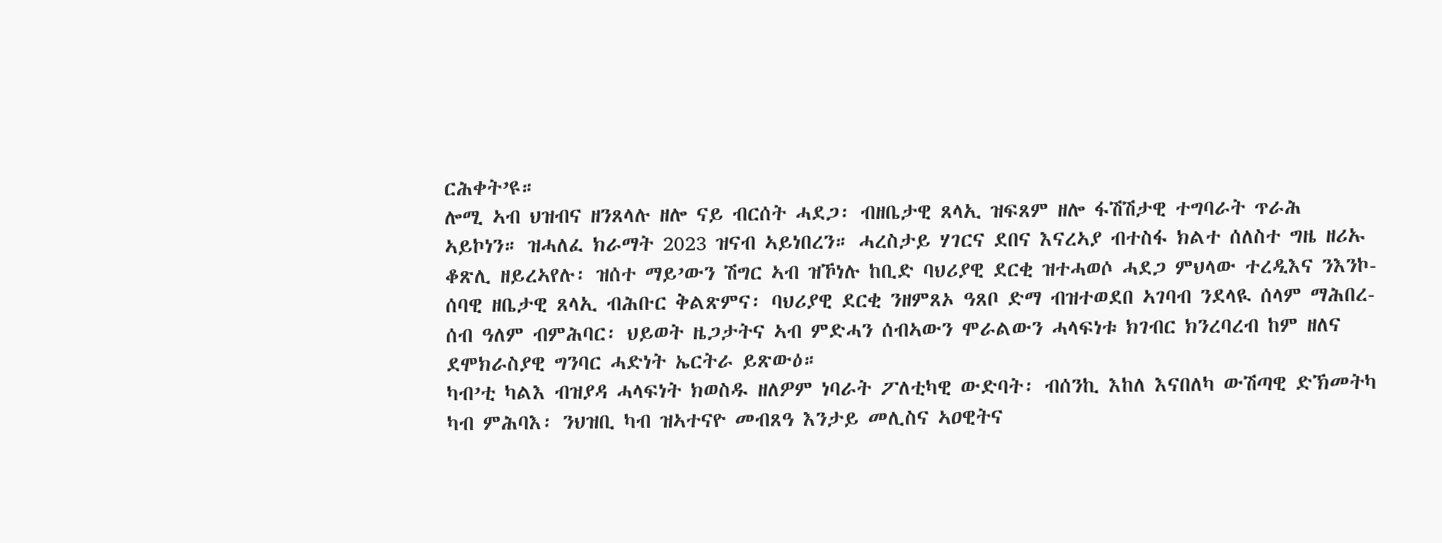ርሕቀት’ዩ።
ሎሚ ኣብ ህዝብና ዘንጸላሉ ዘሎ ናይ ብርሰት ሓደጋ፡ ብዘቤታዊ ጸላኢ ዝፍጸም ዘሎ ፋሽሽታዊ ተግባራት ጥራሕ ኣይኮነን። ዝሓለፈ ክራማት 2023 ዝናብ ኣይነበረን። ሓረስታይ ሃገርና ደበና እናረኣያ ብተስፋ ክልተ ሰለስተ ግዜ ዘሪኡ ቆጽሊ ዘይረኣየሉ፡ ዝሰተ ማይ’ውን ሽግር ኣብ ዝኾነሉ ከቢድ ባህሪያዊ ደርቂ ዝተሓወሶ ሓደጋ ምህላው ተረዲእና ንእንኮ-ሰባዊ ዘቤታዊ ጸላኢ ብሕቡር ቅልጽምና፡ ባህሪያዊ ደርቂ ንዘምጸኦ ዓጸቦ ድማ ብዝተወደበ ኣገባብ ንደላዪ ሰላም ማሕበረ-ሰብ ዓለም ብምሕባር፡ ህይወት ዜጋታትና ኣብ ምድሓን ሰብኣውን ሞራልውን ሓላፍነቱ ክገብር ክንረባረብ ከም ዘለና ደሞክራስያዊ ግንባር ሓድነት ኤርትራ ይጽውዕ።
ካብ’ቲ ካልእ ብዝያዳ ሓላፍነት ክወስዱ ዘለዎም ነባራት ፖለቲካዊ ውድባት፡ ብሰንኪ እከለ እናበለካ ውሽጣዊ ድኽመትካ ካብ ምሕባእ፡ ንህዝቢ ካብ ዝኣተናዮ መብጸዓ እንታይ መሊስና ኣዐዊትና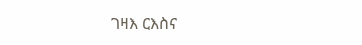ገዛእ ርእስና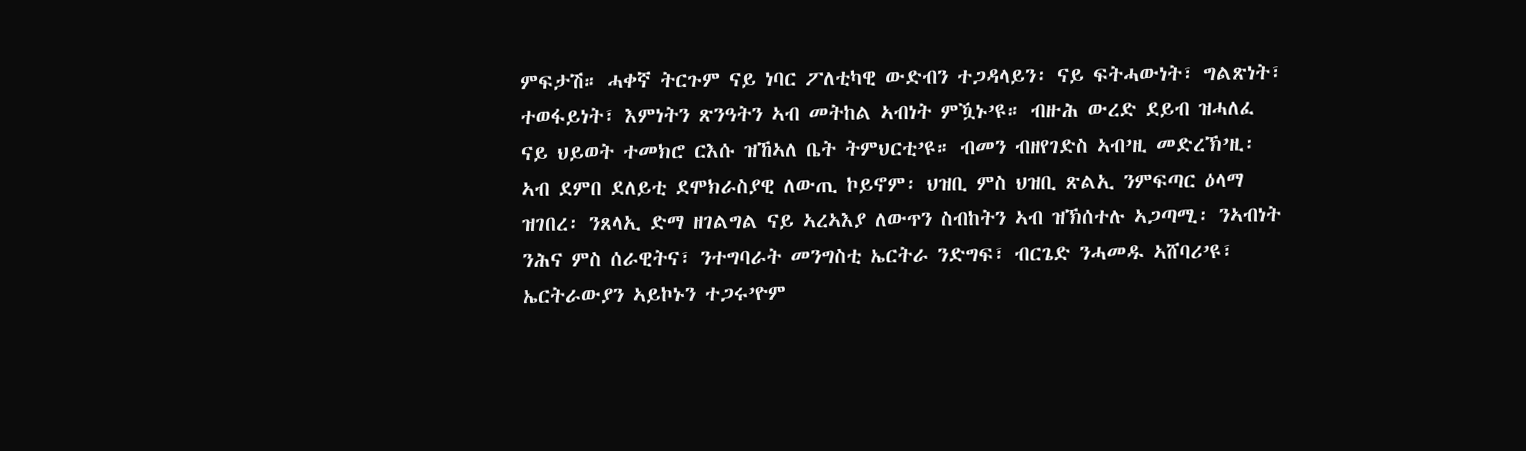ምፍታሽ። ሓቀኛ ትርጉም ናይ ነባር ፖለቲካዊ ውድብን ተጋዳላይን፡ ናይ ፍትሓውነት፣ ግልጽነት፣ ተወፋይነት፣ እምነትን ጽንዓትን ኣብ መትከል ኣብነት ምዃኑ’ዩ። ብዙሕ ውረድ ደይብ ዝሓለፈ ናይ ህይወት ተመክሮ ርእሱ ዝኸኣለ ቤት ትምህርቲ’ዩ። ብመን ብዘየገድስ ኣብ’ዚ መድረኽ’ዚ፡ ኣብ ደምበ ደለይቲ ደሞክራስያዊ ለውጢ ኮይኖም፡ ህዝቢ ምስ ህዝቢ ጽልኢ ንምፍጣር ዕላማ ዝገበረ፡ ንጸላኢ ድማ ዘገልግል ናይ ኣረኣእያ ለውጥን ስብከትን ኣብ ዝኽሰተሉ ኣጋጣሚ፡ ንኣብነት ንሕና ምስ ሰራዊትና፣ ንተግባራት መንግስቲ ኤርትራ ንድግፍ፣ ብርጌድ ንሓመዱ ኣሸባሪ’ዩ፣ ኤርትራውያን ኣይኮኑን ተጋሩ’ዮም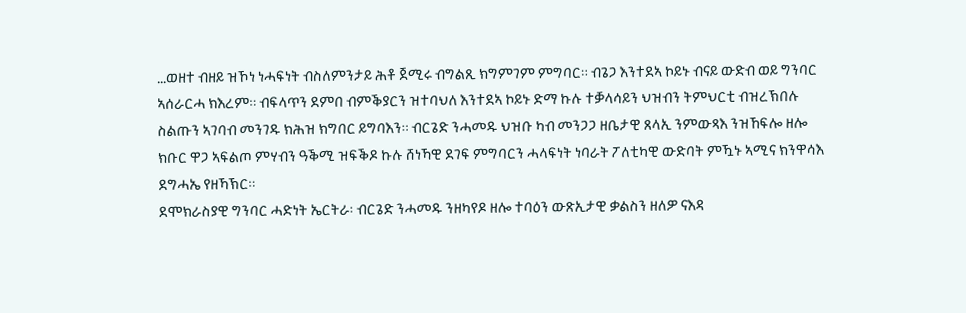...ወዘተ ብዘይ ዝኾነ ነሓፍነት ብስለምንታይ ሕቶ ጀሚሩ ብግልጺ ክግምገም ምግባር። ብጌጋ እንተደኣ ኮይኑ ብናይ ውድብ ወይ ግንባር ኣሰራርሓ ክእረም። ብፍላጥን ደምበ ብምቕያርን ዝተባህለ እንተደኣ ኮይኑ ድማ ኩሉ ተቓላሳይን ህዝብን ትምህርቲ ብዝረኽበሉ ስልጡን ኣገባብ መንገዱ ክሕዝ ክግበር ይግባእን። ብርጌድ ንሓመዱ ህዝቡ ካብ መንጋጋ ዘቤታዊ ጸላኢ ንምውጻእ ንዝኸፍሎ ዘሎ ክቡር ዋጋ ኣፍልጦ ምሃብን ዓቕሚ ዝፍቕዶ ኩሉ ሸነኻዊ ደገፍ ምግባርን ሓላፍነት ነባራት ፖለቲካዊ ውድባት ምዃኑ ኣሚና ክንዋሳእ ደግሓኤ የዘኻኽር።
ደሞክራስያዊ ግንባር ሓድነት ኤርትራ፡ ብርጌድ ንሓመዱ ንዘካየዶ ዘሎ ተባዕን ውጽኢታዊ ቃልስን ዘለዎ ናእዳ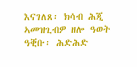እናገለጸ፡ ክሳብ ሕጂ ኣመዝጊብዎ ዘሎ ዓወት ዓቒቡ፡ ሕድሕድ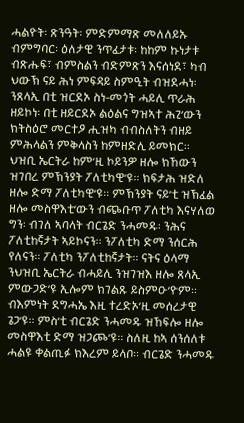ሓልዮት፡ ጽንዓት፡ ምድምማጽ መለለይኡ ብምግባር፡ ዕለታዊ ንጥፈታቱ፡ ከከም ኩነታቱ ብጽሑፍ፣ ብምስልን ብድምጽን እናሰነደ፣ ካብ ህውኽ ናይ ሕነ ምፍዳይ ስምዒት ብዝደሓነ፡ ንጸላኢ በቲ ዝርደኦ ስነ-መጎት ሓይሊ ጥራሕ ዘይኮነ፡ በቲ ዘይርደኦ ልዕልና ግዝኣተ ሕጊ’ውን ክትስዕሮ መርተዖ ሒዝካ ብብስለትን ብዘይ ምሕላልን ምቅላስን ከምዘድሊ ይመክር።
ህዝቢ ኤርትራ ከም’ዚ ኮይንዎ ዘሎ ክኸውን ዝገበረ ምኽንያት ፖለቲካዊ’ዩ። ክፍታሕ ዝድለ ዘሎ ድማ ፖለቲካዊ’ዩ። ምኽንያት ናይ’ቲ ዝኽፈል ዘሎ መስዋእቲ’ውን ብጭቡጥ ፖለቲካ እናሃለወ ግን፡ ብገለ ኣባላት ብርጌድ ንሓመዱ፡ ንሕና ፖለቲከኛታት ኣይኮናን። ንፖለቲካ ድማ ንሰርሕ የለናን። ፖለቲካ ንፖለቲከኛታት። ናትና ዕላማ ንህዝቢ ኤርትራ ብሓይሊ ንዝገዝእ ዘሎ ጸላኢ ምውጋድ’ዩ ኢሎም ክገልጹ ይስምዑ’ዮም። ብእምነት ደግሓኤ እዚ ተረድኦ’ዚ መሰረታዊ ጌጋ’ዩ። ምስ’ቲ ብርጌድ ንሓመዱ ዝኸፍሎ ዘሎ መስዋእቲ ድማ ዝጋጮ’ዩ። ስለዚ ከኣ ሰንሰለቱ ሓልዩ ቀልጢፉ ክእረም ይላቦ። ብርጌድ ንሓመዱ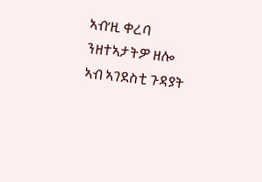ኣብ’ዚ ቀረባ ንዘተኣታትዎ ዘሎ ኣብ ኣገደስቲ ጉዳያት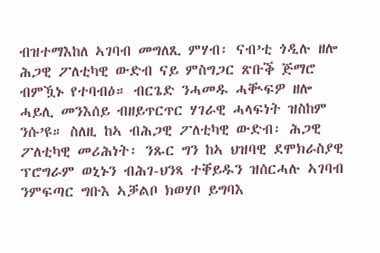ብዝተማእከለ ኣገባብ መግለጺ ምሃብ፡ ናብ’ቲ ጎዲሉ ዘሎ ሕጋዊ ፖለቲካዊ ውድብ ናይ ምስግጋር ጽቡቕ ጅማሮ ብምዃኑ የተባብዕ። ብርጌድ ንሓመዱ ሓቚፍዎ ዘሎ ሓይሊ መንእሰይ ብዘይጥርጥር ሃገራዊ ሓላፍነት ዝስከም ንሱ’ዩ። ስለዚ ከኣ ብሕጋዊ ፖለቲካዊ ውድብ፡ ሕጋዊ ፖለቲካዊ መሪሕነት፡ ንጹር ግን ከኣ ህዝባዊ ደሞክራስያዊ ፕሮግራም ወኒኑን ብሕገ-ህንጻ ተቐይዱን ዝሰርሓሉ ኣገባብ ንምፍጣር ግቡእ ኣቓልቦ ክወሃቦ ይግባእ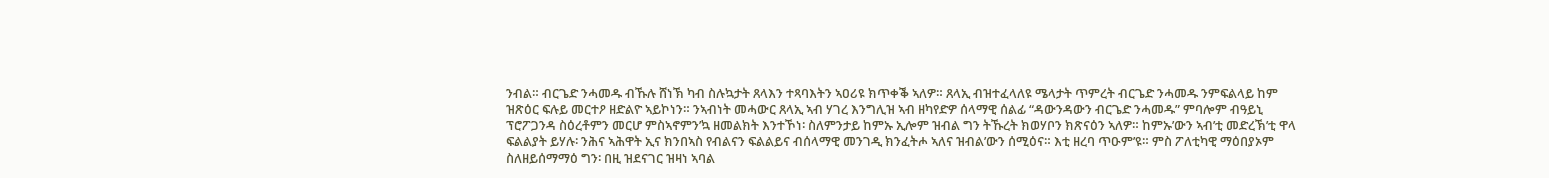ንብል። ብርጌድ ንሓመዱ ብኹሉ ሸነኽ ካብ ስሉኳታት ጸላእን ተጻባእትን ኣዐሪዩ ክጥቀቕ ኣለዎ። ጸላኢ ብዝተፈላለዩ ሜላታት ጥምረት ብርጌድ ንሓመዱ ንምፍልላይ ከም ዝጽዕር ፍሉይ መርተዖ ዘድልዮ ኣይኮነን። ንኣብነት መሓውር ጸላኢ ኣብ ሃገረ እንግሊዝ ኣብ ዘካየድዎ ሰላማዊ ሰልፊ “ዳውንዳውን ብርጌድ ንሓመዱ” ምባሎም ብዓይኒ ፕሮፖጋንዳ ስዕረቶምን መርሆ ምስኣኖምን’ኳ ዘመልክት እንተኾነ፡ ስለምንታይ ከምኡ ኢሎም ዝብል ግን ትኹረት ክወሃቦን ክጽናዕን ኣለዎ። ከምኡ’ውን ኣብ’ቲ መድረኽ’ቲ ዋላ ፍልልያት ይሃሉ፡ ንሕና ኣሕዋት ኢና ክንበኣስ የብልናን ፍልልይና ብሰላማዊ መንገዲ ክንፈትሖ ኣለና ዝብል’ውን ሰሚዕና። እቲ ዘረባ ጥዑም’ዩ። ምስ ፖለቲካዊ ማዕበያኦም ስለዘይሰማማዕ ግን፡ በዚ ዝደናገር ዝዛነ ኣባል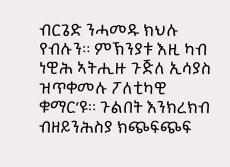ብርጌድ ንሓመዱ ክህሉ የብሉን። ምኽንያቱ እዚ ካብ ነዊሕ ኣትሒዙ ጉጅለ ኢሳያስ ዝጥቀመሉ ፖለቲካዊ ቁማር’ዩ። ጉልበት እንክረክብ ብዘይንሕስያ ክጭፍጭፍ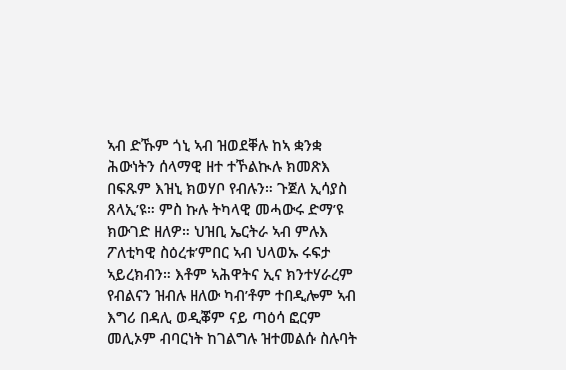ኣብ ድኹም ጎኒ ኣብ ዝወደቐሉ ከኣ ቋንቋ ሕውነትን ሰላማዊ ዘተ ተኾልኲሉ ክመጽእ በፍጹም እዝኒ ክወሃቦ የብሉን። ጉጀለ ኢሳያስ ጸላኢ’ዩ። ምስ ኩሉ ትካላዊ መሓውሩ ድማ’ዩ ክውገድ ዘለዎ። ህዝቢ ኤርትራ ኣብ ምሉእ ፖለቲካዊ ስዕረቱ’ምበር ኣብ ህላወኡ ሩፍታ ኣይረክብን። እቶም ኣሕዋትና ኢና ክንተሃራረም የብልናን ዝብሉ ዘለው ካብ’ቶም ተበዲሎም ኣብ እግሪ በዳሊ ወዲቖም ናይ ጣዕሳ ፎርም መሊኦም ብባርነት ከገልግሉ ዝተመልሱ ስሉባት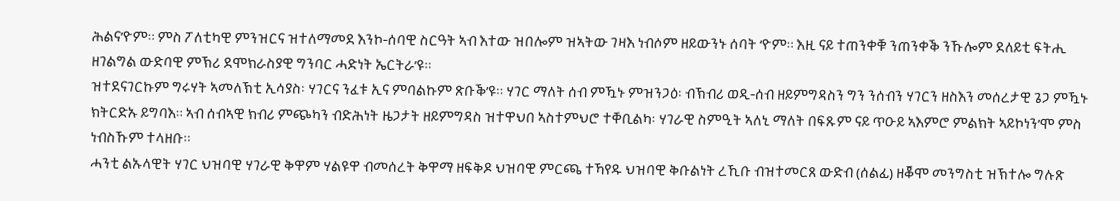ሕልና’ዮም። ምስ ፖለቲካዊ ምንዝርና ዝተለማመደ እንኮ-ሰባዊ ስርዓት ኣብ እተው ዝበሎም ዝኣትው ገዛእ ነብሶም ዘይውንኑ ሰባት ‘ዮም። እዚ ናይ ተጠንቀቑ ንጠንቀቕ ንኹሎም ደለይቲ ፍትሒ ዘገልግል ውድባዊ ምኽሪ ደሞክራስያዊ ግንባር ሓድነት ኤርትራ’ዩ።
ዝተደናገርኩም ግሩሃት ኣመለኽቲ ኢሳያስ፡ ሃገርና ንፈቱ ኢና ምባልኩም ጽቡቕ’ዩ። ሃገር ማለት ሰብ ምዃኑ ምዝንጋዕ፡ ብኽብሪ ወዲ-ሰብ ዘይምግዳስን ግን ንሰብን ሃገርን ዘስእን መሰረታዊ ጌጋ ምዃኑ ክትርድኡ ይግባእ። ኣብ ሰብኣዊ ክብሪ ምጭካን ብድሕነት ዜጋታት ዘይምግዳስ ዝተዋህበ ኣስተምህሮ ተቐቢልካ፡ ሃገራዊ ስምዒት ኣለኒ ማለት በፍጹም ናይ ጥዑይ ኣእምሮ ምልክት ኣይኮነን’ሞ ምስ ነብስኹም ተላዘቡ።
ሓንቲ ልኡላዊት ሃገር ህዝባዊ ሃገራዊ ቅዋም ሃልዩዋ ብመሰረት ቅዋማ ዘፍቅዶ ህዝባዊ ምርጫ ተኻየዱ ህዝባዊ ቅቡልነት ረኺቡ ብዝተመርጸ ውድብ (ሰልፊ) ዘቖሞ መንግስቲ ዝኽተሎ ግሉጽ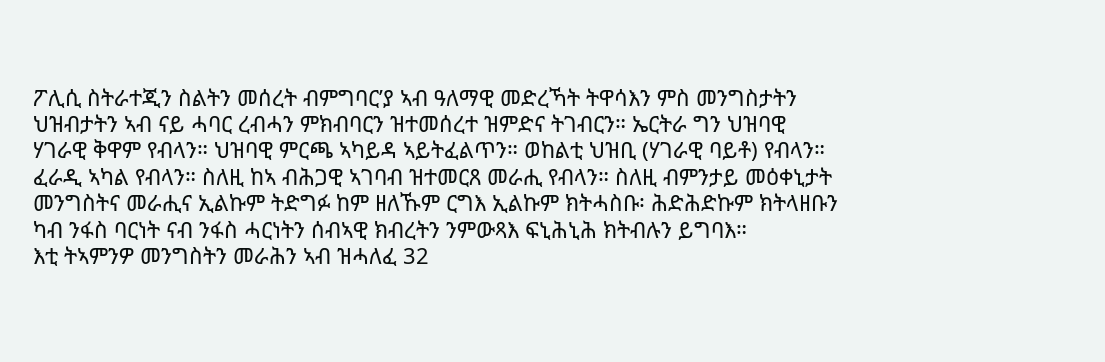ፖሊሲ ስትራተጂን ስልትን መሰረት ብምግባር’ያ ኣብ ዓለማዊ መድረኻት ትዋሳእን ምስ መንግስታትን ህዝብታትን ኣብ ናይ ሓባር ረብሓን ምክብባርን ዝተመሰረተ ዝምድና ትገብርን። ኤርትራ ግን ህዝባዊ ሃገራዊ ቅዋም የብላን። ህዝባዊ ምርጫ ኣካይዳ ኣይትፈልጥን። ወከልቲ ህዝቢ (ሃገራዊ ባይቶ) የብላን። ፈራዲ ኣካል የብላን። ስለዚ ከኣ ብሕጋዊ ኣገባብ ዝተመርጸ መራሒ የብላን። ስለዚ ብምንታይ መዕቀኒታት መንግስትና መራሒና ኢልኩም ትድግፉ ከም ዘለኹም ርግእ ኢልኩም ክትሓስቡ፡ ሕድሕድኩም ክትላዘቡን ካብ ንፋስ ባርነት ናብ ንፋስ ሓርነትን ሰብኣዊ ክብረትን ንምውጻእ ፍኒሕኒሕ ክትብሉን ይግባእ።
እቲ ትኣምንዎ መንግስትን መራሕን ኣብ ዝሓለፈ 32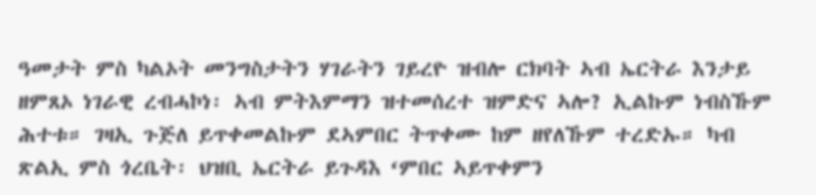ዓመታት ምስ ካልኦት መንግስታትን ሃገራትን ገይረዮ ዝብሎ ርክባት ኣብ ኤርትራ እንታይ ዘምጸኦ ነገራዊ ረብሓኮነ፡ ኣብ ምትእምማን ዝተመሰረተ ዝምድና ኣሎ? ኢልኩም ነብስኹም ሕተቱ። ገዛኢ ጉጅለ ይጥቀመልኩም ደኣምበር ትጥቀሙ ከም ዘየለኹም ተረድኡ። ካብ ጽልኢ ምስ ጎረቤት፡ ህዝቢ ኤርትራ ይጉዳእ ‘ምበር ኣይጥቀምን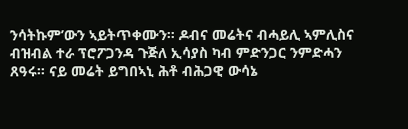ንሳትኩም’ውን ኣይትጥቀሙን። ዶብና መሬትና ብሓይሊ ኣምሊስና ብዝብል ተራ ፕሮፖጋንዳ ጉጅለ ኢሳያስ ካብ ምድንጋር ንምድሓን ጸዓሩ። ናይ መሬት ይግበኣኒ ሕቶ ብሕጋዊ ውሳኔ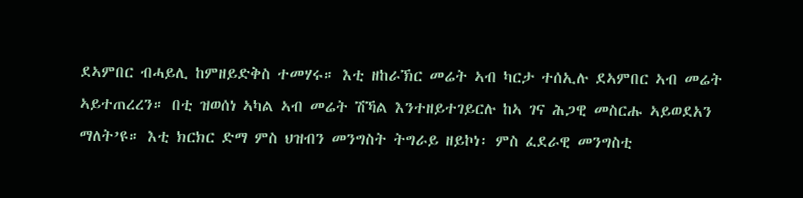ደኣምበር ብሓይሊ ከምዘይድቅስ ተመሃሩ። እቲ ዘከራኽር መሬት ኣብ ካርታ ተሰኢሉ ደኣምበር ኣብ መሬት ኣይተጠረረን። በቲ ዝወሰነ ኣካል ኣብ መሬት ሽኻል እንተዘይተገይርሉ ከኣ ገና ሕጋዊ መስርሑ ኣይወደአን ማለት’ዩ። እቲ ክርክር ድማ ምስ ህዝብን መንግስት ትግራይ ዘይኮነ፡ ምስ ፈደራዊ መንግስቲ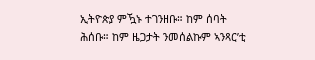ኢትዮጵያ ምዃኑ ተገንዘቡ። ከም ሰባት ሕሰቡ። ከም ዜጋታት ንመሰልኩም ኣንጻር’ቲ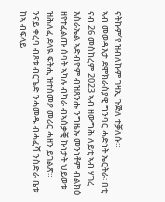ናትኩም’የ ዝብለኩም ገዛኢ ጉጅለ ተቓለሱ።
ኣብ መወዳእታ ደሞክራስያዊ ግንባር ሓድነት ኤርትራ፡ በቲ ናብ 26 መስከረም 2023 ኣብ ዘውግሕ ለይቲ ኣብ ሃገረ እስራኤል ኣድብዮም ብዝጸንሑ ንግዜኡ መንነቶም ብልክዕ ዘየተፈልጡ ሰባት ኣካሉ ብካራ ብኣሰቃቒ ኩነታት ህይወቱ ዝሕለፈ ደላዪ ፍትሒ ዝተሰመዖ መሪር ሓዘን ይገልጽ። ንናይ ቀረባ ብጾቱ ብርጌድ ንሓመዱ ብሓፈሻ ንስድራ ቤቱ ከኣ ብፍላይ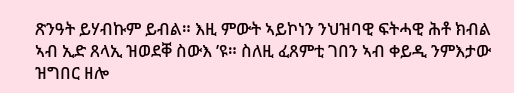ጽንዓት ይሃብኩም ይብል። እዚ ምውት ኣይኮነን ንህዝባዊ ፍትሓዊ ሕቶ ክብል ኣብ ኢድ ጸላኢ ዝወደቐ ስውእ ’ዩ። ስለዚ ፈጸምቲ ገበን ኣብ ቀይዲ ንምእታው ዝግበር ዘሎ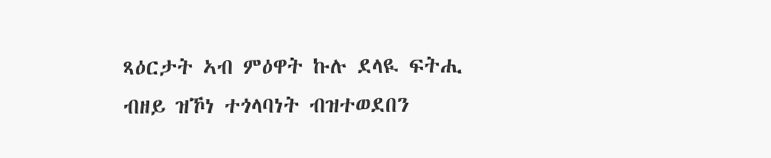ጻዕርታት ኣብ ምዕዋት ኩሉ ደላዪ ፍትሒ ብዘይ ዝኾነ ተጎላባነት ብዝተወደበን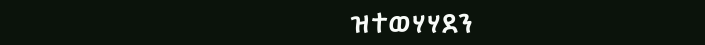ዝተወሃሃደን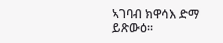ኣገባብ ክዋሳእ ድማ ይጽውዕ።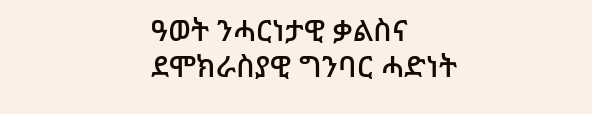ዓወት ንሓርነታዊ ቃልስና
ደሞክራስያዊ ግንባር ሓድነት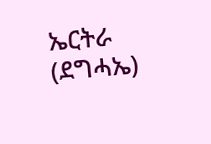ኤርትራ (ደግሓኤ)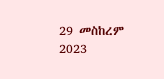29 መስከረም 2023